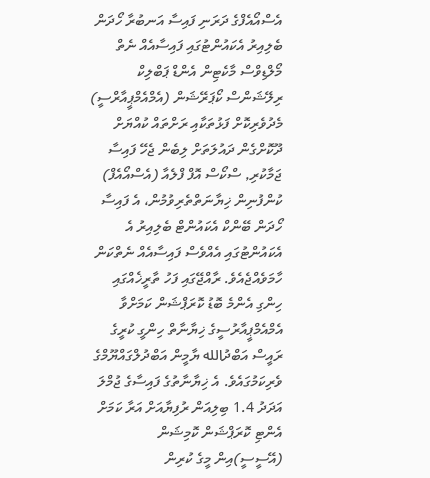އެސްއޯއެފްގެ ދަރަނި ފައިސާ އަނބުރާ ހޯދަން ބެލިއިރު އެކައުންޓުގައި ފައިސާއެއް ނެތް
މޯލްޑިވްސް މާކެޓިން އެންޑް ޕަބްލިކް ރިލޭޝަންސް ކޯޕަރޭޝަން (އެމްއެމްޕީއާރްސީ) މެދުވެރިކޮށް ފަޅުތަކާއި ރަށްތައް ކުއްޔަށް ދޫކޮށްގެން ދައުލަތަށް ލިބެން ޖެހޭ ފައިސާ ޖަމާކުރި, ސްކޯސް އޮފް ފްލެއާ (އެސްއޯއެފް) ކުންފުނިން ޚިޔާނަތްތެރިވުމުން، އެ ފައިސާ ހޯދަން ބޭންކް އެކައުންޓް ބެލިއިރު އެ އެކައުންޓުގައި އެއްވެސް ފައިސާއެއް ނެތްކަން ހާމަވެއްޖެއެވެ. ރާއްޖޭގައި ފަހު ތާރީޚެއްގައި ހިންގި އެންމެ ބޮޑު ކޮރަޕްޝަން ކަމަށްވާ އެމްއެމްޕީއާރުސީގެ ޚިޔާނާތް ހިންގީ ކުރީގެ ރައީސް އަބްދުالله ޔާމީން އަބްދުލްގައްޔޫމްގެ ވެރިކަމުގައެވެ. އެ ޚިޔާނާތުގެ ފައިސާގެ ޖުމްލަ އަދަދު 1.4 ބިލިއަން ރުފިޔާއަށް އަރާ ކަމަށް އެންޓި ކޮރަޕްޝަން ކޮމިޝަން (އޭސީސީ)އިން މީގެ ކުރިން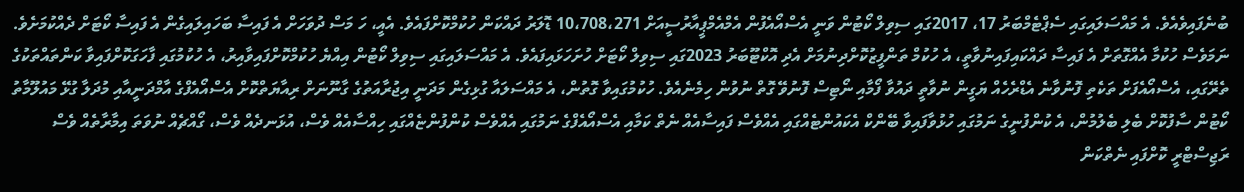ބުނެފައިވެއެވެ. އެ މައްސަލައިގައި ސެޕްޓެމްބަރު 17، 2017ގައި ސިވިލް ކޯޓުން ވަނީ އެސްއޯއެފުން އެމްއެމްޕީއާރުސީއަށް 10،708،271 ޑޮލަރު ދައްކަން ހުކުމްކޮށްފައެވެ. އެއީ، ހަ މަސް ދުވަހަށް އެ ފައިސާ ބަހައިލައިގެން އެ ފައިސާ ކޯޓަށް ދެއްކުމަށެވެ. ނަމަވެސް ހުކުމާ އެއްގޮތަށް އެ ފައިސާ ދައްކައިފައިނުވާތީ، އެ ހުކުމް ތަންފީޒުކޮށްދިނުމަށް އެދި އޮކްޓޫބަރު 2023ގައި ސިވިލް ކޯޓަށް ހުށަހަޅައިފައެވެ. އެ މައްސަލައިގައި ސިވިލް ކޯޓުން އިއްޔެ ހުކުމްކޮށްފައިވާއިރު، އެ ހުކުމުގައި ފާހަގަކޮށްފައިވާ ކަންތައްތަކުގެ ތެރޭގައި، އެސްއޯއެފަށް ތަކެތި ފޮނުވާނެ އެޑްރެހެއް ޔަގީން ނުވާތީ ދައުވާ ފޯމާއި ނޯޓިސް ފޮނުވޭ ގޮތް ނުވުން ހިމެނެއެވެ. ހުކުމުގައިވާ ގޮތުން، އެ މައްސަލައާ ގުޅިގެން މަދަނީ އިޖުރާއަތުގެ ގާނޫނަށް ރިއާޔަތްކޮށް އެސްއޯއެފްގެ އާމްދަނީއާއި މުދަލާ ގުޅޭ މައުލޫމާތު ކޯޓުން ސާފުކޮށް ބެލި ބެލުމުން، އެ ކުންފުނީގެ ނަމުގައި ހުޅުވާފައިވާ ބޭންކް އެކައުންޓެއްގައި އެއްވެސް ފައިސާއެއް ނެތް ކަމާއި އެސްއޯއެފްގެ ނަމުގައި އެއްވެސް ކުންފުންޏެއްގައި ހިއްސާއެއް ވެސް، އުޅަނދެއް ވެސް، ގޯއްޗެއް ނުވަތަ އިމާރާތެއް ވެސް ރަޖިސްޓްރީ ކޮށްފައި ނެތްކަން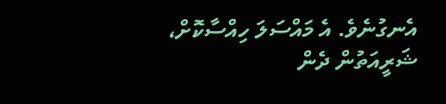އެނގުނެވެ. އެ މައްސަލަ ހިއްސާކޮށް، ޝަރީއަތުން ދެން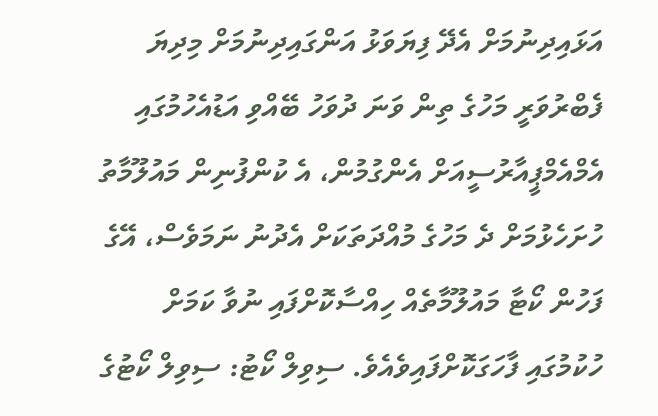އަޅައިދިނުމަށް އެދޭ ފިޔަވަޅު އަންގައިދިނުމަށް މިދިޔަ ފެބްރުވަރީ މަހުގެ ތިން ވަނަ ދުވަހު ބޭއްވި އަޑުއެހުމުގައި އެމްއެމްޕީއާރުސީއަށް އެންގުމުން، އެ ކުންފުނިން މައުލޫމާތު ހުށަހެޅުމަށް ދެ މަހުގެ މުއްދަތަކަށް އެދުނު ނަމަވެސް، އޭގެ ފަހުން ކޯޓާ މައުލޫމާތެއް ހިއްސާކޮށްފައި ނުވާ ކަމަށް ހުކުމުގައި ފާހަގަކޮށްފައިވެއެވެ. ސިވިލް ކޯޓު: ސިވިލް ކޯޓުގެ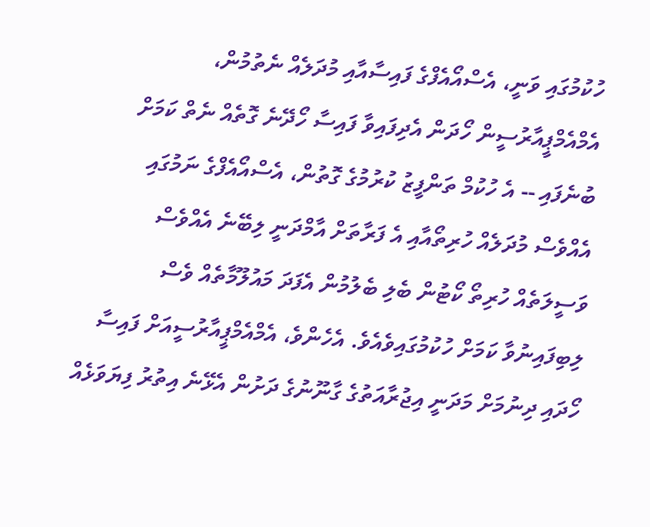ހުކުމުގައި ވަނީ، އެސްއޯއެފްގެ ފައިސާއާއި މުދަލެއް ނެތުމުން، އެމްއެމްޕީއާރުސީން ހޯދަން އެދިފައިވާ ފައިސާ ހޯދޭނެ ގޮތެއް ނެތް ކަމަށް ބުނެފައި -- އެ ހުކުމް ތަންފީޒު ކުރުމުގެ ގޮތުން، އެސްއޯއެފްގެ ނަމުގައި އެއްވެސް މުދަލެއް ހުރިތޯއާއި އެ ފަރާތަށް އާމްދަނީ ލިބޭނެ އެއްވެސް ވަސީލަތެއް ހުރިތޯ ކޯޓުން ބެލި ބެލުމުން އެފަދަ މައުލޫމާތެއް ވެސް ލިބިފައިނުވާ ކަމަށް ހުކުމުގައިވެއެވެ. އެހެންވެ، އެމްއެމްޕީއާރުސީއަށް ފައިސާ ހޯދައި ދިނުމަށް މަދަނީ އިޖުރާއަތުގެ ގާނޫނުގެ ދަށުން އެޅޭނެ އިތުރު ފިޔަވަޅެއް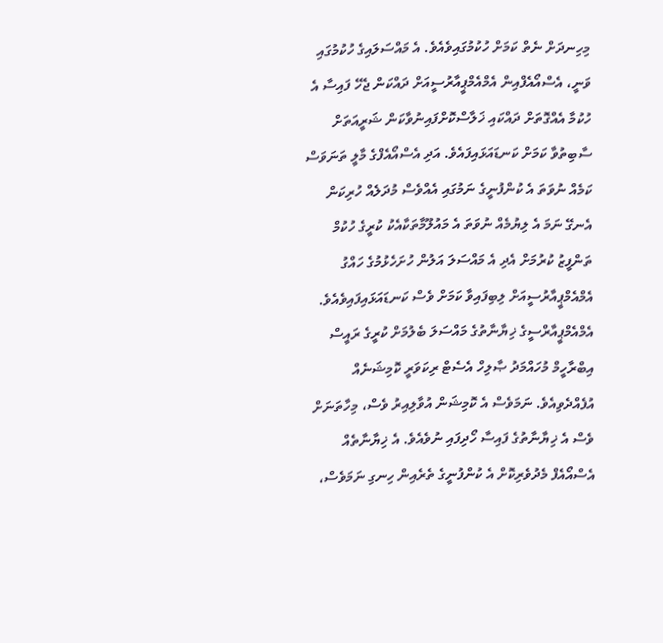މިހިނދަށް ނެތް ކަމަށް ހުކުމުގައިވެއެވެ. އެ މައްސަލައިގެ ހުކުމުގައި ވަނީ، އެސްއޯއެފްއިން އެމްއެމްޕީއާރުސީއަށް ދައްކަން ޖެހޭ ފައިސާ އެ ހުކުމާ އެއްގޮތަށް ދައްކައި ޚަލާސްކޮށްފައިނުވާކަން ޝަރީއަތަށް ސާބިތުވާ ކަމަށް ކަނޑައަޅައިފައެވެ. އަދި އެސްއޯއެފްގެ މާލީ ތަނަވަސް ކަމެއް ނުވަތަ އެ ކުންފުނީގެ ނަމުގައި އެއްވެސް މުދަލެއް ހުރިކަން އެނގޭ ނަމަ އެ ލިޔުމެއް ނުވަތަ އެ މައުލޫމާތަކާއެކު ކުރީގެ ހުކުމް ތަންފީޒު ކުރުމަށް އެދި އެ މައްސަލަ އަލުން ހުށަހެޅުމުގެ ހައްގު އެމްއެމްޕީއާރުސީއަށް ލިބިފައިވާ ކަމަށް ވެސް ކަނޑައަޅައިފައިވެއެވެ. އެމްއެމްޕީއާރްސީގެ ޚިޔާނާތުގެ މައްސަލަ ބެލުމަށް ކުރީގެ ރައީސް އިބްރާހީމް މުހައްމަދު ޞާލިހް އެސެޓް ރިކަވަރީ ކޮމިޝަނެއް އުފެއްދެވިއެވެ. ނަމަވެސް އެ ކޮމިޝަން އުވާލިއިރު ވެސް، މިހާތަނަށް ވެސް އެ ޚިޔާނާތުގެ ފައިސާ ހޯދިފައި ނުވެއެވެ. އެ ޚިޔާނާތެއް އެސްއޯއެފް މެދުވެރިކޮށް އެ ކުންފުނީގެ ތެރެއިން ހިނގި ނަމަވެސް،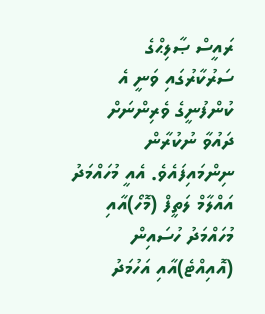ރައީސް ޞާލިޙްގެ ސަރުކާރުގައި ވަނީ އެ ކުންފުނީގެ ވެރިންނަށް ދައުވާ ނުކުރާން ނިންމައިފައެވެ. އެއީ މުހައްމަދު އައްލާމް ލަތީފް (މޮހޯ)އާއި މުހައްމަދު ހުސައިން (އޮއިއްޓެ)އާއި އަހުމަދު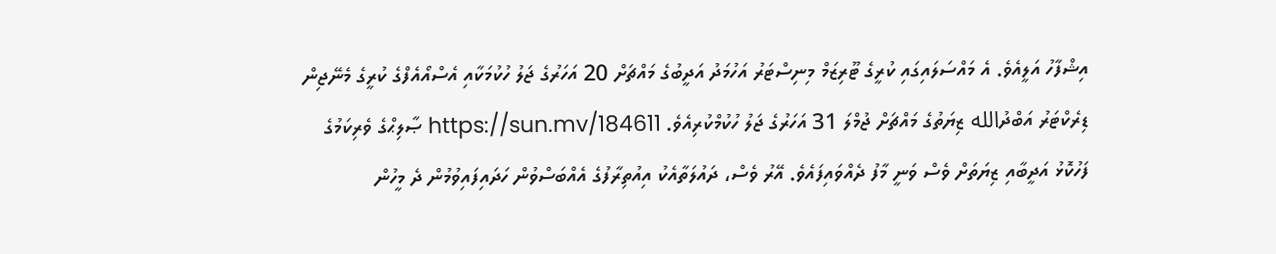އިޝްފާހު އަލީއެވެ. އެ މައްސަލައިގައި ކުރީގެ ޓޫރިޒަމް މިނިސްޓަރު އަހުމަދު އަދީބުގެ މައްޗަށް 20 އަހަރުގެ ޖަލު ހުކުމަކާއި އެސްއޯއެފްގެ ކުރީގެ މެނޭޖިން ޑިރެކްޓަރު އަބްދުالله ޒިޔަތުގެ މައްޗަށް ޖުމްލަ 31 އަހަރުގެ ޖަލު ހުކުމްކުރިއެވެ. https://sun.mv/184611 ޞާލިޙްގެ ވެރިކަމުގެ ފަހުކޮޅު އަދީބާއި ޒިޔަތަށް ވެސް ވަނީ މާފު ދެއްވައިފައެވެ. އޭރު ވެސް، ދައުލަތާއެކު އިއުތިރާފުގެ އެއްބަސްވުން ހަދައިފައިވުމުން ދެ މީހުން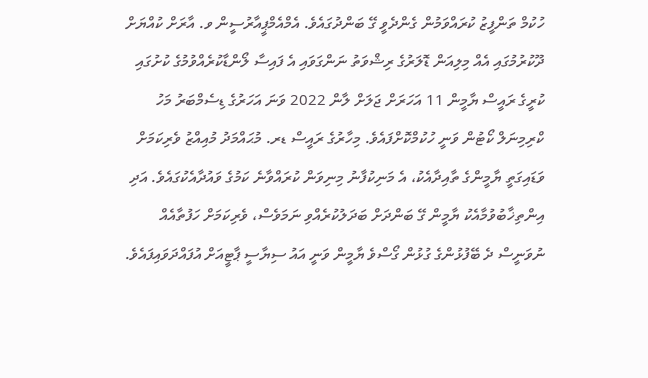ހުކުމް ތަންފީޒު ކުރައްވަމުން ގެންދެވީ ގޭ ބަންދުގައެވެ. އެމްއެމްޕީއާރުސީން ވ. އާރަށް ކުއްޔަށް ދޫކުރުމުގައި އެއް މިލިއަން ޑޮލަރުގެ ރިޝްވަތު ނަންގަވައި އެ ފައިސާ ލޯންޑާކުރެއްވުމުގެ ކުށުގައި ކުރީގެ ރައީސް ޔާމީން 11 އަހަރަށް ޖަލަށް ލާން 2022 ވަނަ އަހަރުގެ ޑިސެމްބަރު މަހު ކްރިމިނަލް ކޯޓުން ވަނީ ހުކުމްކޮށްފައެވެ. މިހާރުގެ ރައީސް ޑރ. މުޙައްމަދު މުއިއްޒު ވެރިކަމަށް ވަޑައިގަތީ ޔާމީންގެ ތާއިދާއެކު، އެ މަނިކުފާނު މިނިވަން ކުރައްވާނެ ކަމުގެ ވައުދާއެކުގައެވެ. އަދި އިންތިޚާބުވުމާއެކު ޔާމީން ގޭ ބަންދަށް ބަދަލުކުރެއްވި ނަމަވެސް، ވެރިކަމަށް ހަފުތާއެއް ނުވަނީސް ދެ ބޭފުޅުންގެ ގުޅުން ގޯސްވެ ޔާމީން ވަނީ އައު ސިޔާސީ ޕާޓީއަށް އުފައްދަވައިފައެވެ.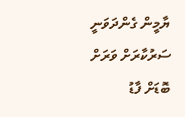ޔާމީން ގެންދަވަނީ ސަރުކާރަށް ވަރަށް ބޮޑަށް ފާޑު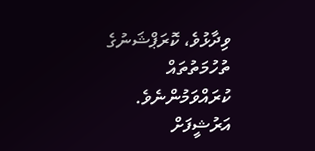ވިދާޅުވެ، ކޮރަޕްޝަނުގެ ތުހުމަތުތައް ކުރައްވަމުންނެވެ.
އަރުޝީފަށް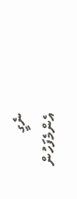ނެގީ
އެންމެފަހުން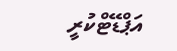އަޕްޑޭޓްކުރީ